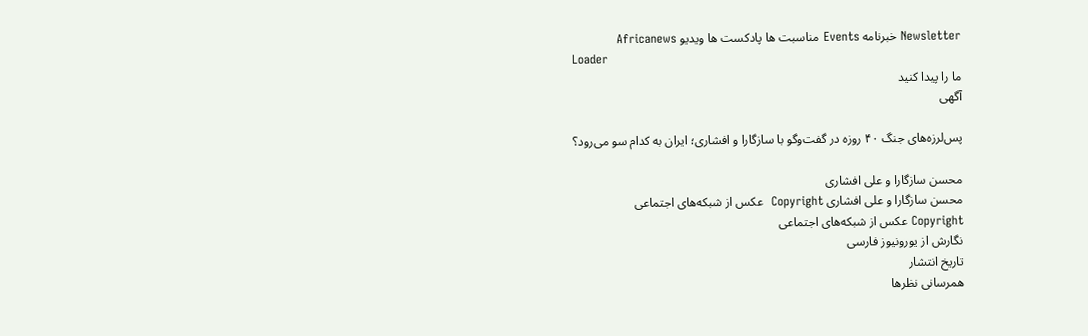Newsletter خبرنامه Events مناسبت ها پادکست ها ویدیو Africanews
Loader
ما را پیدا کنید
آگهی

پس‌لرزه‌های جنگ ۴۰ روزه در گفت‌وگو با سازگارا و افشاری؛ ایران به کدام سو می‌رود؟

محسن سازگارا و علی افشاری
محسن سازگارا و علی افشاری Copyright  عکس از شبکه‌های اجتماعی
Copyright عکس از شبکه‌های اجتماعی
نگارش از یورونیوز فارسی
تاریخ انتشار
همرسانی نظرها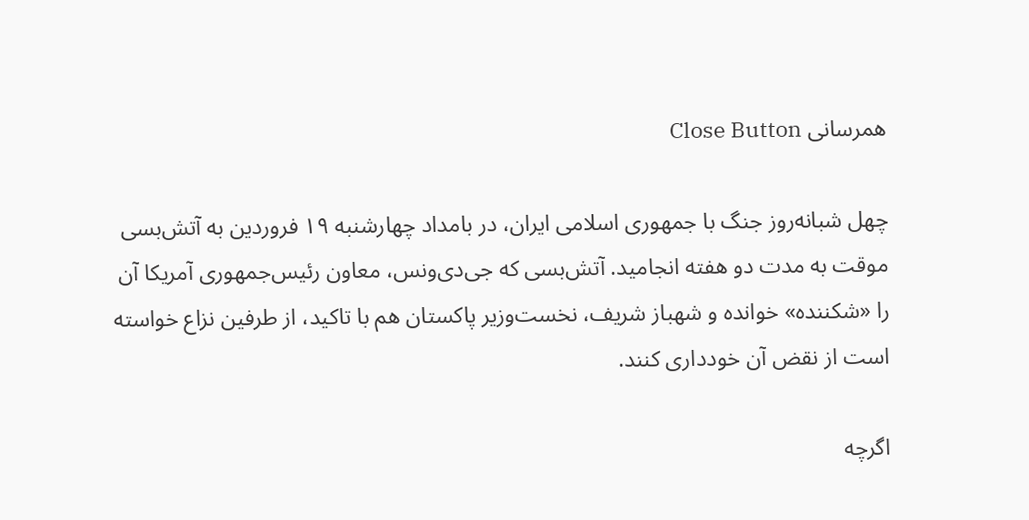همرسانی Close Button

چهل شبانه‌روز جنگ با جمهوری اسلامی ایران، در بامداد چهارشنبه ۱۹ فروردین به آتش‌بسی موقت به مدت دو هفته انجامید. آتش‌بسی که جی‌دی‌ونس، معاون رئیس‌جمهوری آمریکا آن را «شکننده» خوانده و شهباز شریف، نخست‌وزیر پاکستان هم با تاکید، از طرفین نزاع خواسته است از نقض آن خودداری کنند.

اگرچه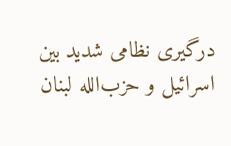درگیری نظامی شدید بین اسرائیل و حزب‌الله لبنان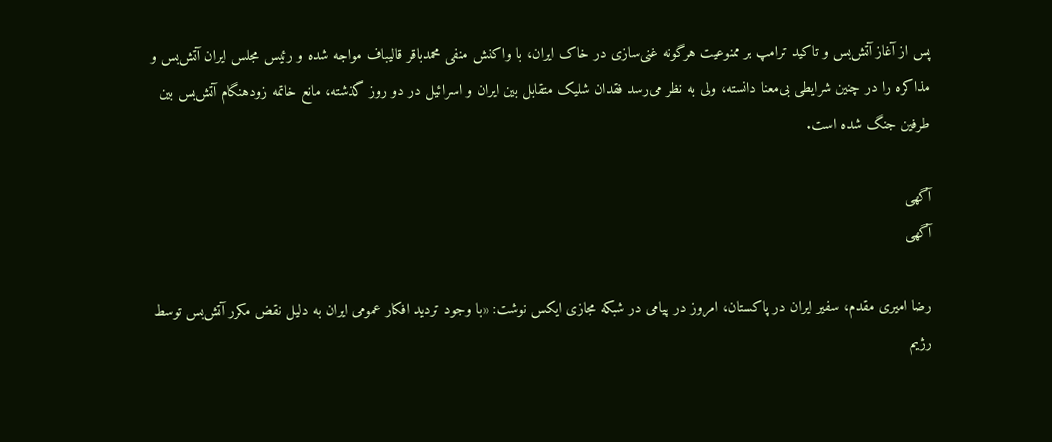پس از آغاز آتش‌بس و تاکید ترامپ بر ممنوعیت هرگونه غنی‌سازی در خاک ایران، با واکنش منفی محمدباقر قالیباف مواجه شده و رئیس مجلس ایران آتش‌بس و مذاکره را در چنین شرایطی بی‌معنا دانسته، ولی به نظر می‌رسد فقدان شلیک متقابل بین ایران و اسرائیل در دو روز گذشته، مانع خاتمه زودهنگام آتش‌بس بین طرفین جنگ شده است.

آگهی
آگهی

رضا امیری مقدم، سفیر ایران در پاکستان، امروز در پیامی در شبکه مجازی ایکس نوشت: «با وجود تردید افکار عمومی ایران به دلیل نقض مکرر آتش‌بس توسط رژیم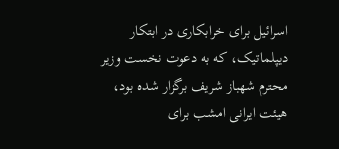اسرائیل برای خرابکاری در ابتکار دیپلماتیک، که به دعوت نخست وزیر محترم شهباز شریف برگزار شده بود، هیئت ایرانی امشب برای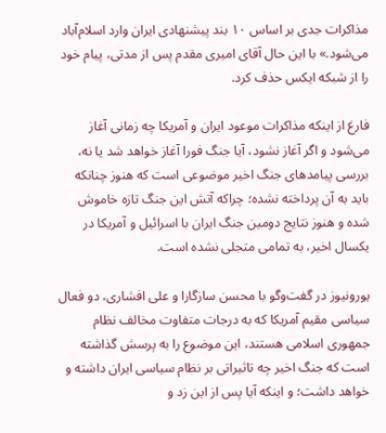مذاکرات جدی بر اساس ۱۰ بند پیشنهادی ایران وارد اسلام‌آباد می‌شود.» با این حال آقای امیری مقدم پس از مدتی، پیام خود را از شبکه ایکس حذف کرد.

فارغ از اینکه مذاکرات موعود ایران و آمریکا چه زمانی آغاز می‌شود و اگر آغاز نشود، آیا جنگ فورا آغاز خواهد شد یا نه، بررسی پیامدهای جنگ اخیر موضوعی است که هنوز چنانکه باید به آن پرداخته نشده؛ چراکه آتش این جنگ تازه خاموش شده و هنوز نتایج دومین جنگ ایران با اسرائیل و آمریکا در یکسال اخیر، به تمامی متجلی نشده است.

یورونیوز در گفت‌وگو با محسن سازگارا و علی افشاری، دو فعال سیاسی مقیم آمریکا که به درجات متفاوت مخالف نظام جمهوری اسلامی‌ هستند، این موضوع را به پرسش گذاشته است که جنگ اخیر چه تاثیراتی بر نظام سیاسی ایران داشته و خواهد داشت؛ و اینکه آیا پس از این زد و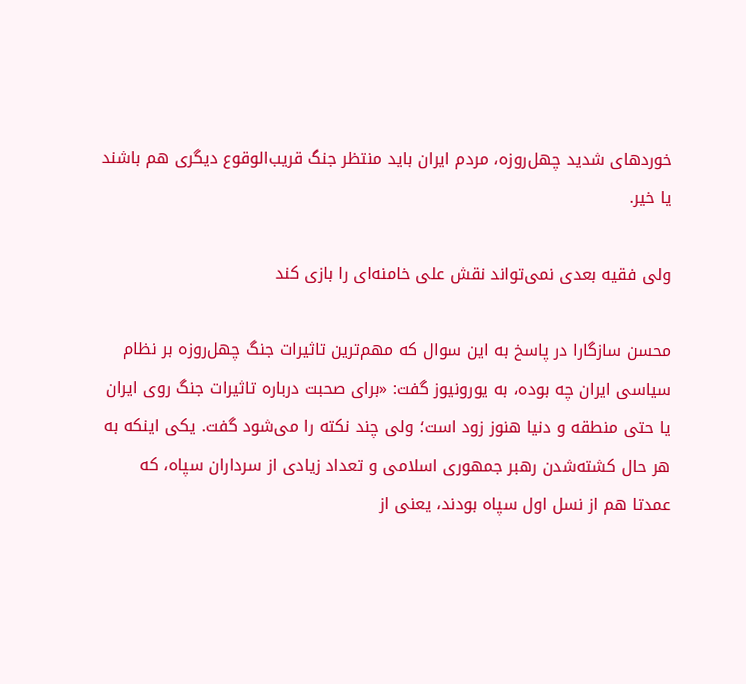خوردهای شدید چهل‌روزه، مردم ایران باید منتظر جنگ قریب‌الوقوع دیگری هم باشند یا خیر.

ولی فقیه بعدی نمی‌تواند نقش علی خامنه‌ای را بازی کند

محسن سازگارا در پاسخ به این سوال که مهم‌ترین تاثیرات جنگ چهل‌روزه بر نظام سیاسی ایران چه بوده، به یورونیوز گفت: «برای صحبت درباره تاثیرات جنگ روی ایران یا حتی منطقه و دنیا هنوز زود است؛ ولی چند نکته را می‌شود گفت. یکی اینکه به هر حال کشته‌شدن رهبر جمهوری اسلامی و تعداد زیادی از سرداران سپاه، که عمدتا هم از نسل اول سپاه بودند، یعنی از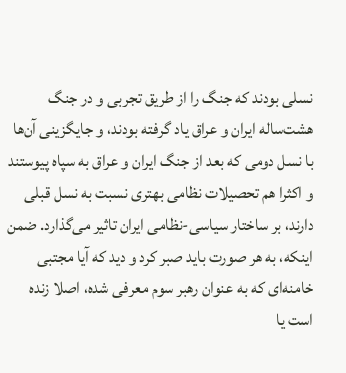نسلی بودند که جنگ را از طریق تجربی و در جنگ هشت‌ساله ایران و عراق یاد گرفته بودند، و جایگزینی آن‌ها با نسل دومی که بعد از جنگ ایران و عراق به سپاه پیوستند و اکثرا هم تحصیلات نظامی بهتری نسبت به نسل قبلی دارند، بر ساختار سیاسی-نظامی ایران تاثیر می‌گذارد. ضمن اینکه، به هر صورت باید صبر کرد و دید که آیا مجتبی خامنه‌ای که به عنوان رهبر سوم معرفی شده، اصلا زنده است یا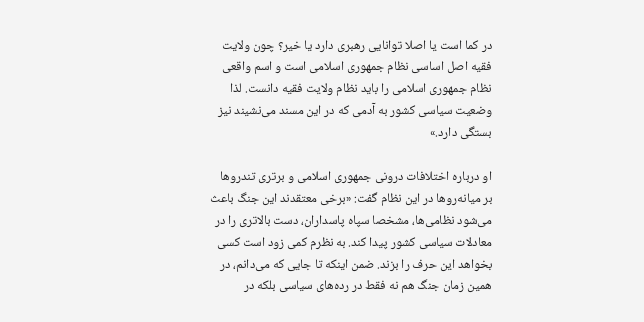در کما است یا اصلا توانایی رهبری دارد یا خیر؟ چون ولایت فقیه اصل اساسی نظام جمهوری اسلامی است و اسم واقعی نظام جمهوری اسلامی را باید نظام ولایت فقیه دانست. لذا وضعیت سیاسی کشور به آدمی که در این مسند می‌نشیند نیز بستگی دارد.»

او درباره اختلافات درونی جمهوری اسلامی و برتری تندروها بر میانه‌روها در این نظام گفت: «برخی معتقدند این جنگ باعث می‌شود نظامی‌ها، مشخصا سپاه پاسداران، دست بالاتری را در معادلات سیاسی کشور پیدا کند. به نظرم کمی زود است کسی بخواهد این حرف را بزند. ضمن اینکه تا جایی که می‌دانم، در همین زمان جنگ هم نه فقط در رده‌های سیاسی بلکه در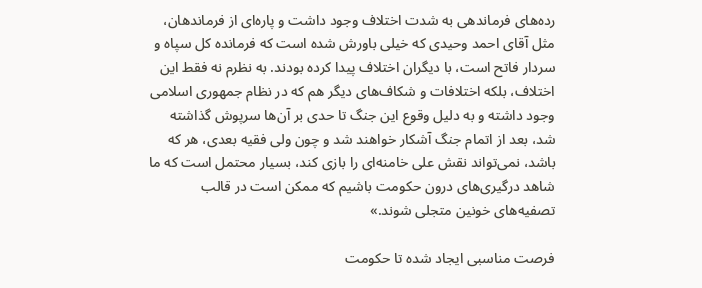رده‌های فرماندهی به شدت اختلاف وجود داشت و پاره‌ای از فرماندهان، مثل آقای احمد وحیدی که خیلی باورش شده است که فرمانده کل سپاه و سردار فاتح است، با دیگران اختلاف پیدا کرده بودند. به نظرم نه فقط این اختلاف، بلکه اختلافات و شکاف‌های دیگر هم که در نظام جمهوری اسلامی وجود داشته و به دلیل وقوع این جنگ تا حدی بر آن‌ها سرپوش گذاشته شد، بعد از اتمام جنگ آشکار خواهند شد و چون ولی فقیه بعدی، هر که باشد، نمی‌تواند نقش علی خامنه‌ای را بازی کند، بسیار محتمل است که ما شاهد درگیری‌های درون حکومت باشیم که ممکن است در قالب تصفیه‌های خونین متجلی شوند.»

فرصت مناسبی ایجاد شده تا حکومت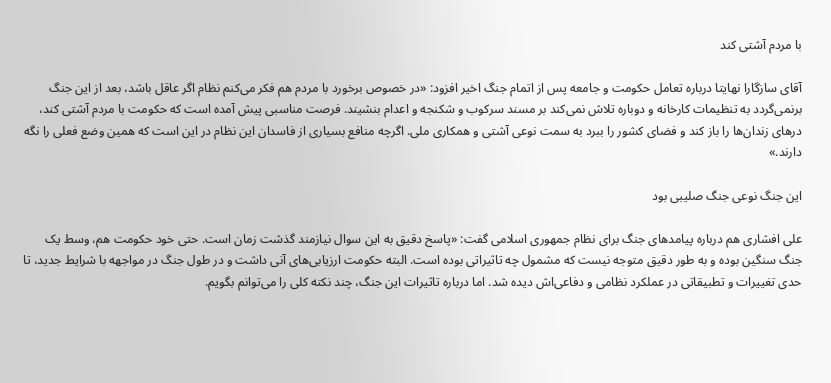با مردم آشتی کند

آقای سازگارا نهایتا درباره تعامل حکومت و جامعه پس از اتمام جنگ اخیر افزود: «در خصوص برخورد با مردم هم فکر می‌کنم نظام اگر عاقل باشد، بعد از این جنگ برنمی‌گردد به تنظیمات کارخانه و دوباره تلاش نمی‌کند بر مسند سرکوب و شکنجه و اعدام بنشیند. فرصت مناسبی پیش آمده است که حکومت با مردم آشتی کند، درهای زندان‌ها را باز کند و فضای کشور را ببرد به سمت نوعی آشتی و همکاری ملی. اگرچه منافع بسیاری از فاسدان این نظام در این است که همین وضع فعلی را نگه دارند.»

این جنگ نوعی جنگ صلیبی بود

علی افشاری هم درباره پیامدهای جنگ برای نظام جمهوری اسلامی گفت: «پاسخ‌ دقیق به این سوال نیازمند گذشت زمان است. حتی خود حکومت هم، وسط یک جنگ سنگین بوده و به طور دقیق متوجه نیست که مشمول چه تاثیراتی بوده است. البته حکومت ارزیابی‌های آنی داشت و در طول جنگ در مواجهه با شرایط جدید، تا حدی تغییرات و تطبیقاتی در عملکرد نظامی‌ و دفاعی‌اش دیده شد. اما درباره تاثیرات این جنگ، چند نکته کلی را می‌توانم بگویم.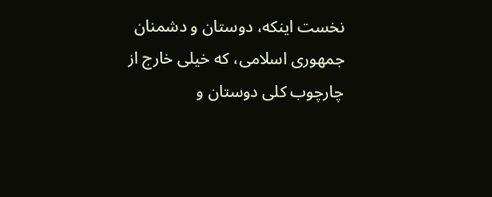نخست اینکه، دوستان و دشمنان جمهوری اسلامی، که خیلی خارج از چارچوب کلی دوستان و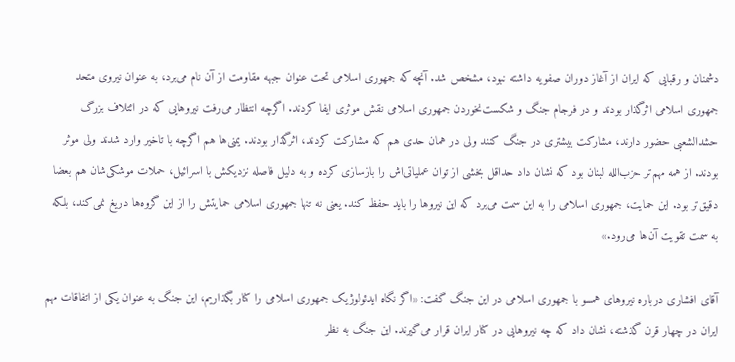دشمنان و رقبایی که ایران از آغاز دوران صفویه داشته نبود، مشخص شد. آنچه که جمهوری اسلامی تحت عنوان جبهه مقاومت از آن نام می‌برد، به عنوان نیروی متحد جمهوری اسلامی اثرگذار بودند و در فرجام جنگ و شکست‌نخوردن جمهوری اسلامی نقش موثری ایفا کردند. اگرچه انتظار می‌رفت نیروهایی که در ائتلاف بزرگ حشدالشعبی حضور دارند، مشارکت بیشتری در جنگ کنند ولی در همان حدی هم که مشارکت کردند، اثرگذار بودند. یمنی‌ها هم اگرچه با تاخیر وارد شدند ولی موثر بودند. از همه مهم‌تر حزب‌الله لبنان بود که نشان داد حداقل بخشی از توان عملیاتی‌اش را بازسازی کرده و به دلیل فاصله نزدیکش با اسرائیل، حملات موشکی‌شان هم بعضا دقیق‌تر بود. این حمایت، جمهوری اسلامی را به این سمت می‌برد که این نیروها را باید حفظ کند. یعنی نه تنها جمهوری اسلامی حمایتش را از این گروه‌ها دریغ نمی‌کند، بلکه به سمت تقویت آن‌ها می‌رود.»

آقای افشاری درباره نیروهای همسو با جمهوری اسلامی در این جنگ گفت: «اگر نگاه ایدئولوژیک جمهوری اسلامی را کنار بگذاریم، این جنگ به عنوان یکی از اتفاقات مهم ایران در چهار قرن گذشته، نشان داد که چه نیروهایی در کنار ایران قرار می‌گیرند. این جنگ به نظر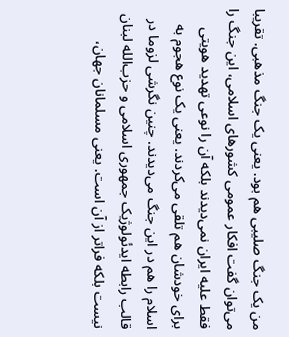من یک جنگ صلیبی هم بود. یعنی یک جنگ مذهبی. تقریبا می‌توان گفت افکار عمومی کشورهای اسلامی، این جنگ را فقط علیه ایران نمی‌دیدند بلکه آن را نوعی تهدید هویتی برای خودشان هم تلقی می‌کردند. یعنی یک نوع هجوم به اسلام را هم در این جنگ می‌دیدند. چنین نگرشی لزوما در قالب رابطه ایدئولوژیک جمهوری اسلامی و حزب‌الله لبنان نیست بلکه فراتر از آن است. یعنی مسلمانان جهان،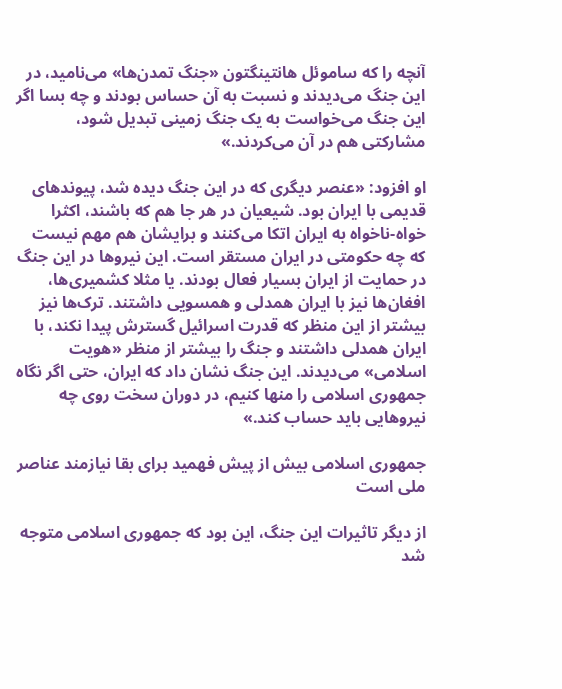آنچه را که ساموئل هانتینگتون «جنگ تمدن‌ها» می‌نامید، در این جنگ می‌دیدند و نسبت به آن حساس بودند و چه بسا اگر این جنگ می‌خواست به یک جنگ زمینی تبدیل شود، مشارکتی هم در آن می‌کردند.»

او افزود: «عنصر دیگری که در این جنگ دیده شد، پیوندهای قدیمی با ایران بود. شیعیان در هر جا هم که باشند، اکثرا خواه‌-ناخواه به ایران اتکا می‌کنند و برایشان هم مهم نیست که چه حکومتی در ایران مستقر است. این نیروها در این جنگ در حمایت از ایران بسیار فعال بودند. یا مثلا کشمیری‌ها، افغان‌ها نیز با ایران همدلی و همسویی داشتند. ترک‌ها نیز بیشتر از این منظر که قدرت اسرائیل گسترش پیدا نکند، با ایران همدلی داشتند و جنگ را بیشتر از منظر «هویت اسلامی» می‌دیدند. این جنگ نشان داد که ایران، حتی اگر نگاه جمهوری اسلامی را منها کنیم، در دوران سخت روی چه نیروهایی باید حساب کند.»

جمهوری اسلامی بیش از پیش فهمید برای بقا نیازمند عناصر ملی است

از دیگر تاثیرات این جنگ، این بود که جمهوری اسلامی متوجه شد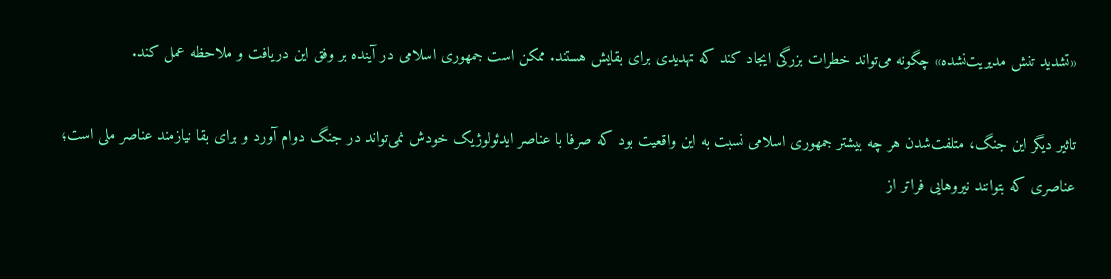«تشدید تنش مدیریت‌نشده» چگونه می‌تواند خطرات بزرگی ایجاد کند که تهدیدی برای بقایش هستند. ممکن است جمهوری اسلامی در آینده بر وفق این دریافت و ملاحظه عمل کند.

تاثیر دیگر این جنگ، متلفت‌شدن هر چه بیشتر جمهوری اسلامی نسبت به این واقعیت بود که صرفا با عناصر ایدئولوژیک خودش نمی‌تواند در جنگ دوام آورد و برای بقا نیازمند عناصر ملی است؛ عناصری که بتوانند نیروهایی فراتر از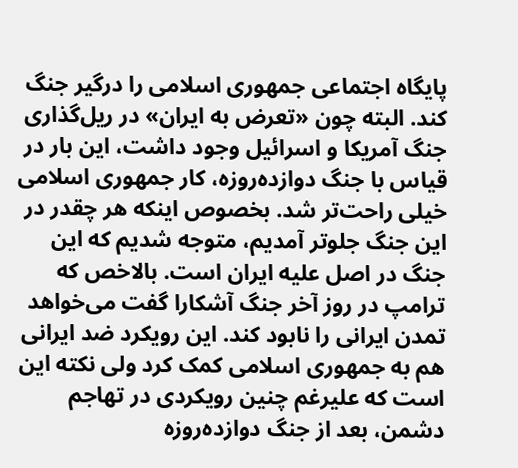پایگاه اجتماعی جمهوری اسلامی را درگیر جنگ کند. البته چون «تعرض به ایران» در ریل‌گذاری جنگ آمریکا و اسرائیل وجود داشت، این بار در قیاس با جنگ دوازده‌روزه، کار جمهوری اسلامی خیلی راحت‌تر شد. بخصوص اینکه هر چقدر در این جنگ جلوتر آمدیم، متوجه شدیم که این جنگ در اصل علیه ایران است. بالاخص که ترامپ در روز آخر جنگ آشکارا گفت می‌خواهد تمدن ایرانی را نابود کند. این رویکرد ضد ایرانی هم به جمهوری اسلامی کمک کرد ولی نکته این است که علیرغم چنین رویکردی در تهاجم دشمن، بعد از جنگ دوازده‌روزه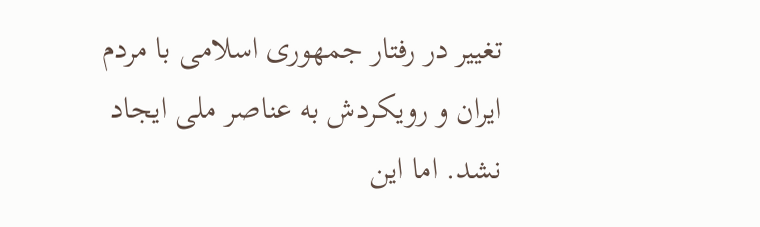تغییر در رفتار جمهوری اسلامی با مردم ایران و رویکردش به عناصر ملی ایجاد نشد. اما این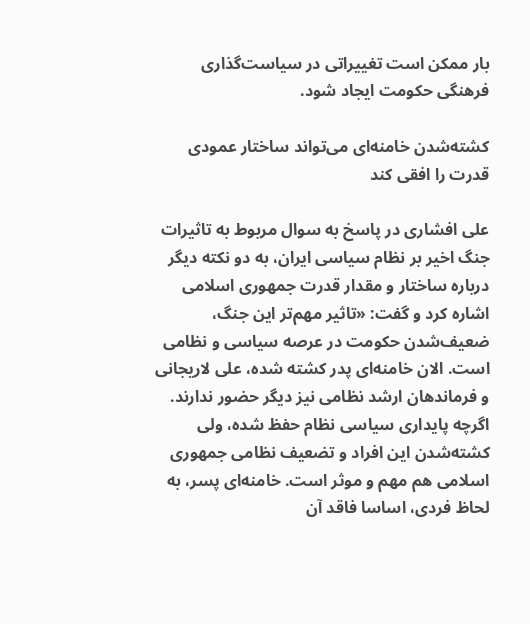بار ممکن است تغییراتی در سیاست‌گذاری فرهنگی حکومت ایجاد شود.

کشته‌شدن خامنه‌ای می‌تواند ساختار عمودی قدرت را افقی کند

علی افشاری در پاسخ به سوال مربوط به تاثیرات جنگ اخیر بر نظام سیاسی ایران، به دو نکته دیگر درباره ساختار و مقدار قدرت جمهوری اسلامی اشاره کرد و گفت: «تاثیر مهم‌تر این جنگ، ضعیف‌شدن حکومت در عرصه سیاسی و نظامی است. الان خامنه‌ای پدر کشته شده، علی لاریجانی و فرماندهان ارشد نظامی نیز دیگر حضور ندارند. اگرچه پایداری سیاسی نظام حفظ شده، ولی کشته‌شدن این افراد و تضعیف نظامی جمهوری اسلامی هم مهم و موثر است. خامنه‌ای پسر، به لحاظ فردی، اساسا فاقد آن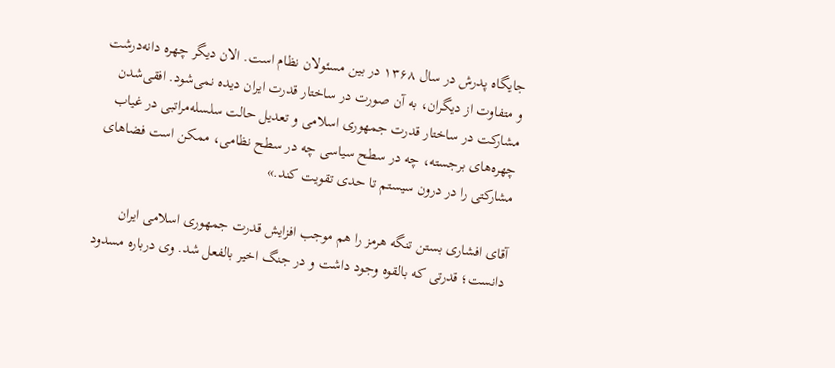جایگاه پدرش در سال ۱۳۶۸ در بین مسئولان نظام است. الان دیگر چهره دانه‌درشت و متفاوت از دیگران، به آن صورت در ساختار قدرت ایران دیده نمی‌شود. افقی‌شدن مشارکت در ساختار قدرت جمهوری اسلامی و تعدیل حالت سلسله‌مراتبی در غیاب چهره‌های برجسته، چه در سطح سیاسی چه در سطح نظامی، ممکن است فضاهای مشارکتی را در درون سیستم تا حدی تقویت کند.»

آقای افشاری بستن تنگه هرمز را هم موجب افزایش قدرت جمهوری اسلامی ایران دانست؛ قدرتی که بالقوه وجود داشت و در جنگ اخیر بالفعل شد. وی درباره مسدود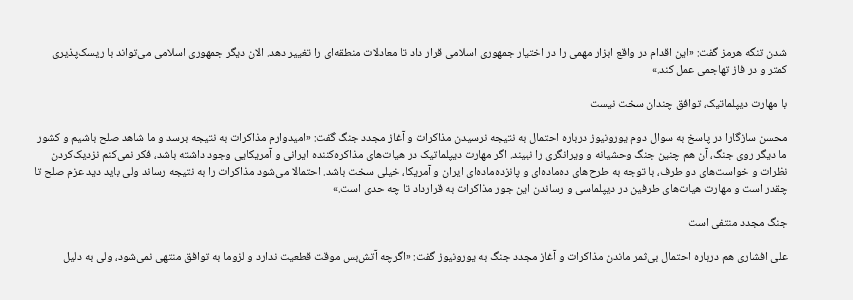شدن تنگه هرمز گفت: «این اقدام در واقع ابزار مهمی را در اختیار جمهوری اسلامی قرار داد تا معادلات منطقه‌ای را تغییر دهد. الان دیگر جمهوری اسلامی می‌تواند با ریسک‌پذیری کمتر و در فاز تهاجمی عمل کند.»

با مهارت دیپلماتیک، توافق چندان سخت نیست

محسن سازگارا در پاسخ به سوال دوم یورونیوز درباره احتمال به نتیجه نرسیدن مذاکرات و آغاز مجدد جنگ گفت: «امیدوارم مذاکرات به نتیجه برسد و ما شاهد صلح باشیم و کشور ما دیگر روی جنگ، آن هم چنین جنگ وحشیانه و ویرانگری را نبیند. اگر مهارت دیپلماتیک در هیات‌های مذاکره‌کننده ایرانی و آمریکایی وجود داشته باشد، فکر نمی‌کنم نزدیک‌کردن نظرات و خواست‌های دو طرف، با توجه به طرح‌های ده‌ماده‌ای و پانزده‌ماده‌ای ایران و آمریکا، خیلی سخت باشد. احتمالا می‌شود مذاکرات را به نتیجه رساند ولی باید دید عزم صلح تا چقدر است و مهارت هیات‌های طرفین در دیپلماسی و رساندن این جور مذاکرات به قرارداد تا چه حدی است.»

جنگ مجدد منتفی است

علی افشاری هم درباره احتمال بی‌ثمر ماندن مذاکرات و آغاز مجدد جنگ به یورونیوز گفت: «اگرچه آتش‌بس موقت قطعیت ندارد و لزوما به توافق منتهی نمی‌شود، ولی به دلیل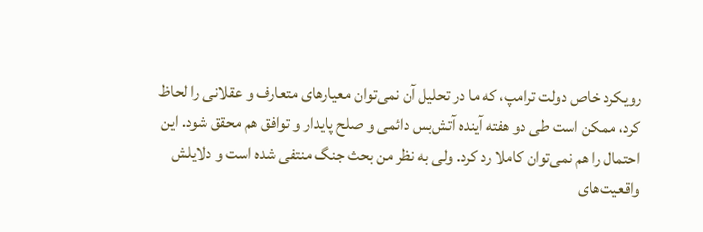رویکرد خاص دولت ترامپ، که ما در تحلیل آن نمی‌توان معیارهای متعارف و عقلانی را لحاظ کرد، ممکن است طی دو هفته آینده آتش‌بس دائمی و صلح پایدار و توافق هم محقق شود. این احتمال را هم نمی‌توان کاملا رد کرد. ولی به نظر من بحث جنگ منتفی شده است و دلایلش واقعیت‌های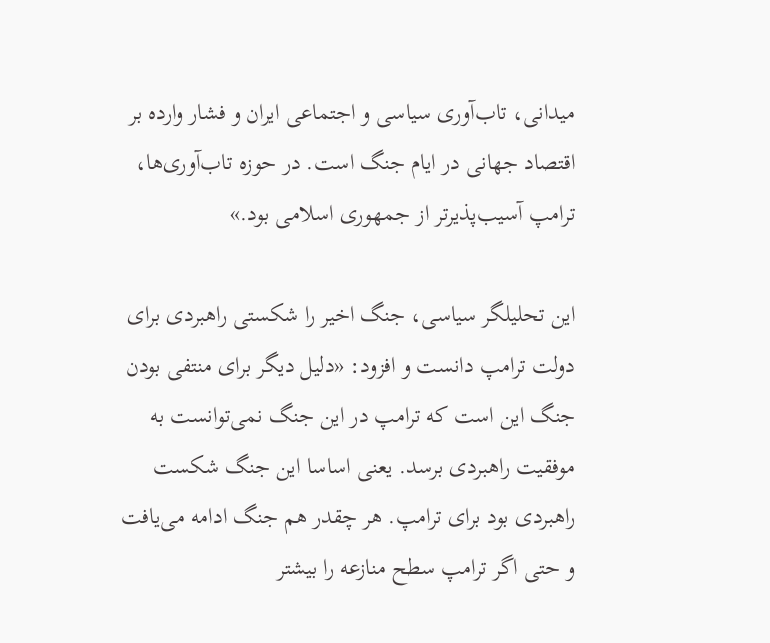میدانی، تاب‌آوری سیاسی و اجتماعی ایران و فشار وارده بر اقتصاد جهانی در ایام جنگ است. در حوزه تاب‌آوری‌ها، ترامپ آسیب‌پذیرتر از جمهوری اسلامی بود.»

این تحلیلگر سیاسی، جنگ اخیر را شکستی راهبردی برای دولت ترامپ دانست و افزود: «دلیل دیگر برای منتفی بودن جنگ این است که ترامپ در این جنگ نمی‌توانست به موفقیت راهبردی برسد. یعنی اساسا این جنگ شکست راهبردی بود برای ترامپ. هر چقدر هم جنگ ادامه می‌یافت و حتی اگر ترامپ سطح منازعه را بیشتر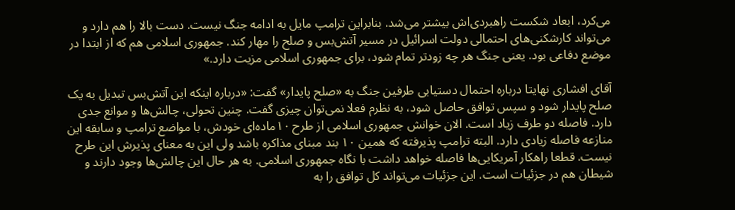می‌کرد، ابعاد شکست راهبردی‌اش بیشتر می‌شد. بنابراین ترامپ مایل به ادامه جنگ نیست. دست بالا را هم دارد و می‌تواند کارشکنی‌های احتمالی دولت اسرائیل در مسیر آتش‌بس و صلح را مهار کند. جمهوری اسلامی هم که از ابتدا در موضع دفاعی بود. یعنی جنگ هر چه زودتر تمام شود، برای جمهوری اسلامی مزیت دارد.»

آقای افشاری نهایتا درباره احتمال دستیابی طرفین جنگ به «صلح پایدار» گفت: «درباره اینکه این آتش‌بس تبدیل به یک صلح پایدار شود و سپس توافق حاصل شود، به نظرم فعلا نمی‌توان چیزی گفت. چنین تحولی، چالش‌ها و موانع جدی دارد. فاصله دو طرف زیاد است. الان خوانش جمهوری اسلامی از طرح ۱۰ماده‌ای‌ خودش، با مواضع ترامپ و سابقه این منازعه فاصله زیادی دارد. البته ترامپ پذیرفته که همین ۱۰ بند مبنای مذاکره باشد ولی این به معنای پذیرش این طرح نیست. قطعا راهکار آمریکایی‌ها فاصله خواهد داشت با نگاه جمهوری اسلامی. به هر حال این چالش‌ها وجود دارند و شیطان هم در جزئیات است. این جزئیات می‌تواند کل توافق را به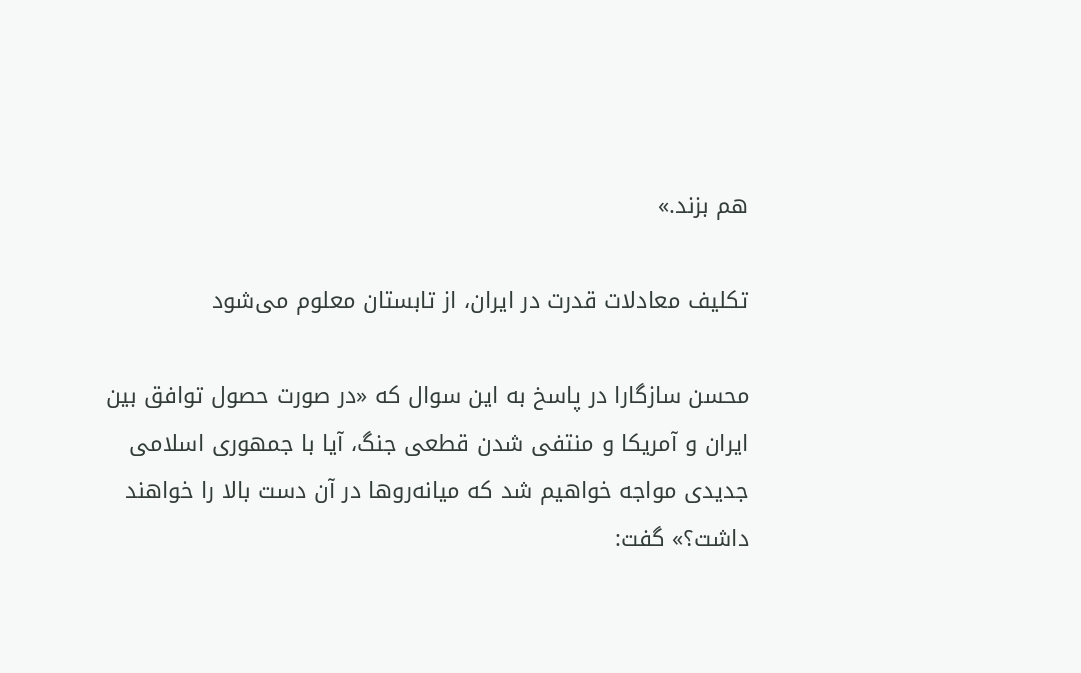هم بزند.»

تکلیف معادلات قدرت در ایران، از تابستان معلوم می‌شود

محسن سازگارا در پاسخ به این سوال که «در صورت حصول توافق بین ایران و آمریکا و منتفی شدن قطعی جنگ، آیا با جمهوری اسلامی جدیدی مواجه خواهیم شد که میانه‌روها در آن دست بالا را خواهند داشت؟» گفت: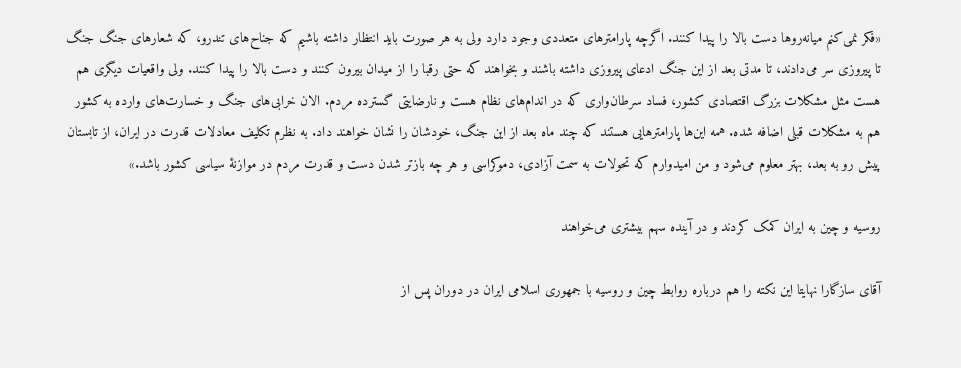«فکر نمی‌کنم میانه‌روها دست بالا را پیدا کنند. اگرچه پارامترهای متعددی وجود دارد ولی به هر صورت باید انتظار داشته باشیم که جناح‌های تندرو، که شعارهای جنگ جنگ تا پیروزی سر می‌دادند، تا مدتی بعد از این جنگ ادعای پیروزی داشته باشند و بخواهند که حتی رقبا را از میدان بیرون کنند و دست بالا را پیدا کنند. ولی واقعیات دیگری هم هست مثل مشکلات بزرگ اقتصادی کشور، فساد سرطان‌واری که در اندام‌های نظام هست و نارضایتی گسترده مردم. الان خرابی‌های جنگ و خسارت‌های وارده به کشور هم به مشکلات قبلی اضافه شده. همه این‌ها پارامترهایی هستند که چند ماه بعد از این جنگ، خودشان را نشان خواهند داد. به نظرم تکلیف معادلات قدرت در ایران، از تابستان پیش رو به بعد، بهتر معلوم می‌شود و من امیدوارم که تحولات به سمت آزادی، دموکراسی و هر چه بازتر شدن دست و قدرت مردم در موازنۀ سیاسی کشور باشد.»

روسیه و چین به ایران کمک کردند و در آینده سهم‌ بیشتری می‌خواهند

آقای سازگارا نهایتا این نکته را هم درباره روابط چین و روسیه با جمهوری اسلامی ایران در دوران پس از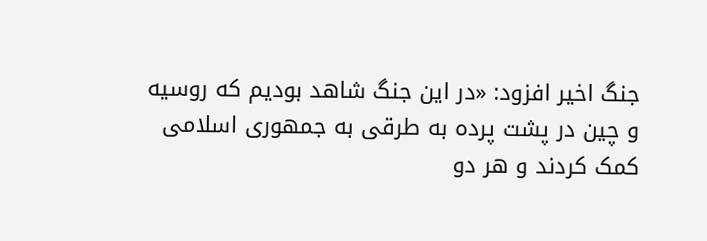جنگ اخیر افزود: «در این جنگ شاهد بودیم که روسیه و چین در پشت پرده به طرقی به جمهوری اسلامی کمک کردند و هر دو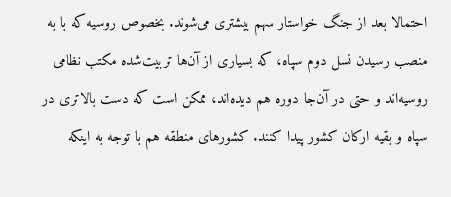احتمالا بعد از جنگ خواستار سهم بیشتری می‌شوند. بخصوص روسیه که با به منصب رسیدن نسل دوم سپاه، که بسیاری از آن‌ها تربیت‌شده مکتب نظامی روسیه‌اند و حتی در آن‌جا دوره هم دیده‌اند، ممکن است که دست بالاتری در سپاه و بقیه ارکان کشور پیدا کنند. کشورهای منطقه هم با توجه به اینکه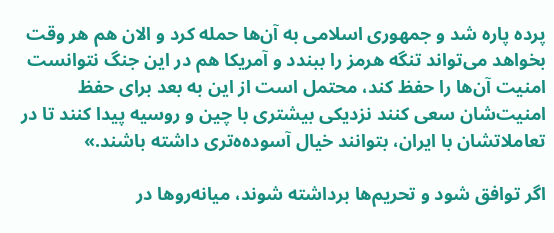پرده پاره شد و جمهوری اسلامی به آن‌ها حمله کرد و الان هم هر وقت بخواهد می‌تواند تنگه هرمز را ببندد و آمریکا هم در این جنگ نتوانست امنیت آن‌ها را حفظ کند، محتمل است از این به بعد برای حفظ امنیت‌شان سعی کنند نزدیکی بیشتری با چین و روسیه پیدا کنند تا در تعاملاتشان با ایران، بتوانند خیال آسوده‌ه‌تری داشته باشند.»

اگر توافق شود و تحریم‌ها برداشته شوند، میانه‌روها در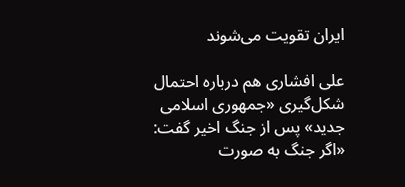ایران تقویت می‌شوند

علی افشاری هم درباره احتمال شکل‌گیری «جمهوری اسلامی جدید» پس از جنگ اخیر گفت: «اگر جنگ به صورت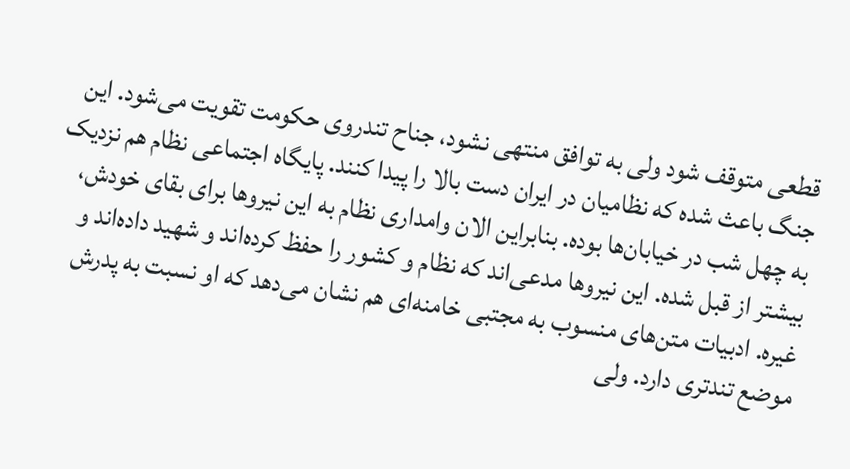قطعی متوقف شود ولی به توافق منتهی نشود، جناح تندروی حکومت تقویت می‌شود. این جنگ باعث شده که نظامیان در ایران دست بالا را پیدا کنند. پایگاه اجتماعی نظام هم نزدیک به چهل شب در خیابان‌ها بوده. بنابراین الان وامداری نظام به این نیروها برای بقای خودش، بیشتر از قبل شده. این نیروها مدعی‌اند که نظام و کشور را حفظ کرده‌اند و شهید داده‌اند و غیره. ادبیات متن‌های منسوب به مجتبی خامنه‌ای هم نشان می‌دهد که او نسبت به پدرش موضع تندتری دارد. ولی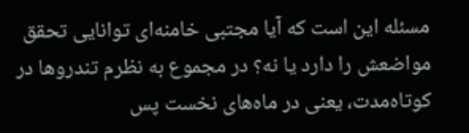مسئله این است که آیا مجتبی خامنه‌ای توانایی تحقق مواضعش را دارد یا نه؟ در مجموع به نظرم تندروها در کوتاه‌مدت، یعنی در ماه‌های نخست پس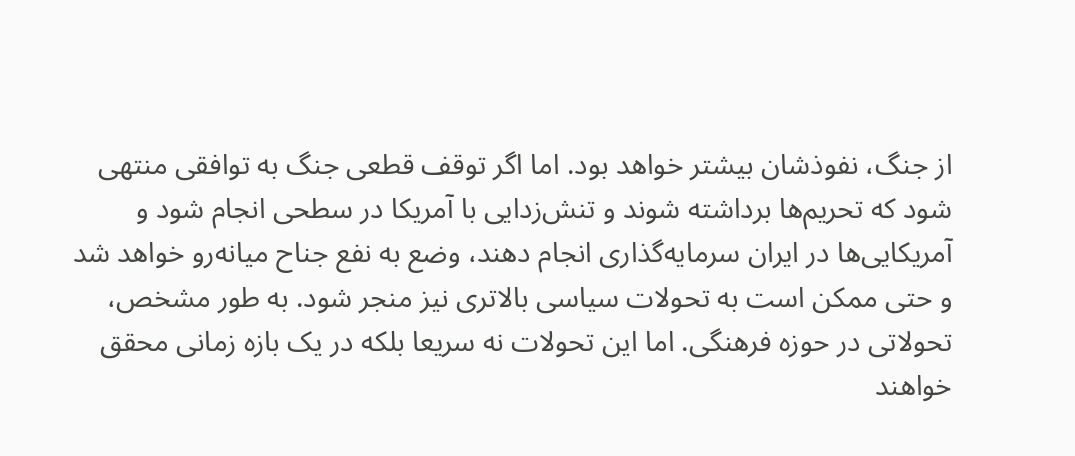از جنگ، نفوذشان بیشتر خواهد بود. اما اگر توقف قطعی جنگ به توافقی منتهی شود که تحریم‌ها برداشته شوند و تنش‌زدایی با آمریکا در سطحی انجام شود و آمریکایی‌ها در ایران سرمایه‌گذاری انجام دهند، وضع به نفع جناح میانه‌رو خواهد شد و حتی ممکن است به تحولات سیاسی بالاتری نیز منجر شود. به طور مشخص، تحولاتی در حوزه فرهنگی. اما این تحولات نه سریعا بلکه در یک بازه زمانی محقق خواهند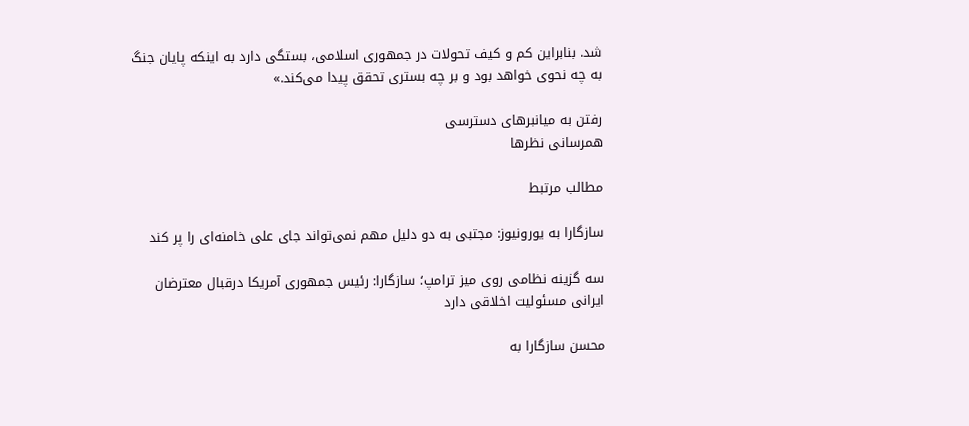شد. بنابراین کم و کیف تحولات در جمهوری اسلامی، بستگی دارد به اینکه پایان جنگ به چه نحوی خواهد بود و بر چه بستری تحقق پیدا می‌کند.»

رفتن به میانبرهای دسترسی
همرسانی نظرها

مطالب مرتبط

سازگارا به یورونیوز: مجتبی به دو دلیل مهم نمی‌تواند جای علی ‌خامنه‌ای را پر کند

سه گزینه نظامی روی میز ترامپ؛ سازگارا: رئیس جمهوری آمریکا درقبال معترضان ایرانی مسئولیت اخلاقی دارد

محسن سازگارا به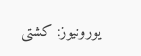یورونیوز: کشتی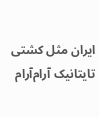ایران مثل کشتی تایتانیک آرام‌آرام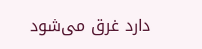دارد غرق می‌شود